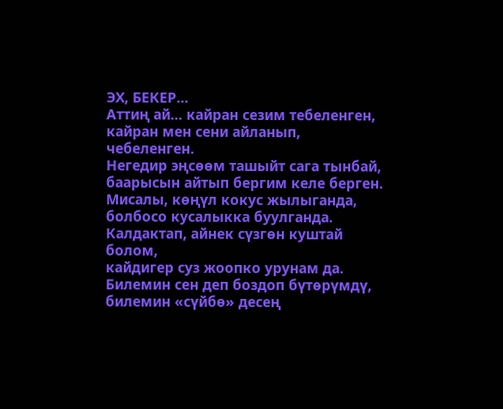ЭХ, БЕКЕР...
Аттиң ай… кайран сезим тебеленген,
кайран мен сени айланып, чебеленген.
Негедир эңсөөм ташыйт сага тынбай,
баарысын айтып бергим келе берген.
Мисалы, көңүл кокус жылыганда,
болбосо кусалыкка буулганда.
Калдактап, айнек сүзгөн куштай болом,
кайдигер суз жоопко урунам да.
Билемин сен деп боздоп бүтөрүмдү,
билемин «сүйбө» десең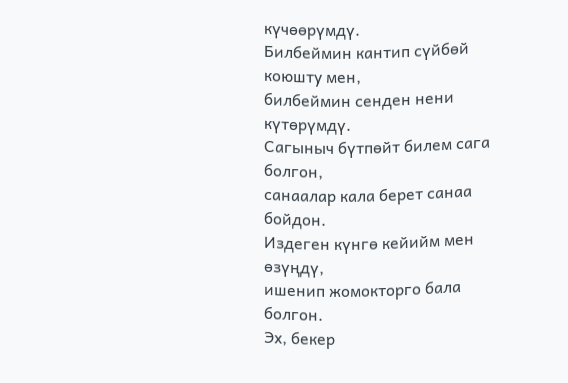күчөөрүмдү.
Билбеймин кантип сүйбөй коюшту мен,
билбеймин сенден нени күтөрүмдү.
Сагыныч бүтпөйт билем сага болгон,
санаалар кала берет санаа бойдон.
Издеген күнгө кейийм мен өзүңдү,
ишенип жомокторго бала болгон.
Эх, бекер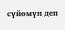сүйөмүн деп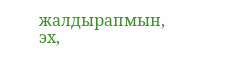жалдырапмын,
эх,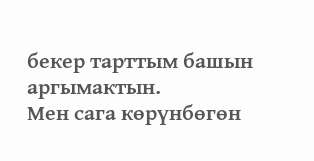бекер тарттым башын аргымактын.
Мен сага көрүнбөгөн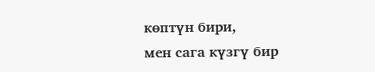көптүн бири,
мен сага күзгү бир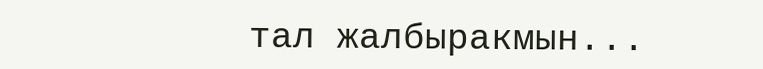тал жалбыракмын...